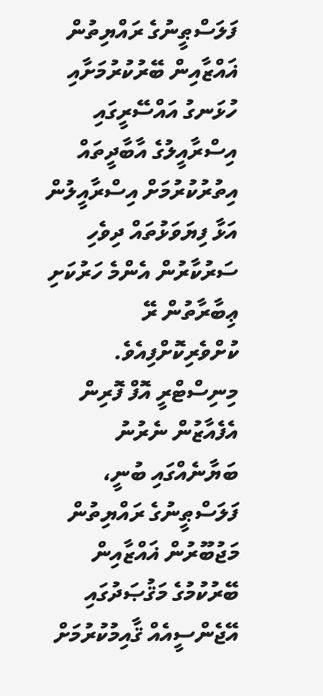ފަލަސްޠީނުގެ ރައްޔިތުން ޣައްޒާއިން ބޭރުކުރުމަށާއި ހުޅަނގު އައްސޭރީގައި އިސްރާއީލުގެ އާބާދީތައް އިތުރުކުރުމަށް އިސްރާއީލުން އަޅާ ފިޔަވަޅުތައް ދިވެހި ސަރުކާރުން އެންމެ ހަރުކަށި ޢިބާރާތުން ރޭ ކުށްވެރިކޮށްފިއެވެ.
މިނިސްޓްރީ އޮފް ފޮރިން އެފެއާޒުން ނެރުނު ބަޔާނެއްގައި ބުނީ، ފަލަސްޠީނުގެ ރައްޔިތުން މަޖުބޫރުން ޣައްޒާއިން ބޭރުކުމުގެ މަޤުޞަދުގައި އޭޖެންސީއެއް ޤާއިމުކުރުމަށް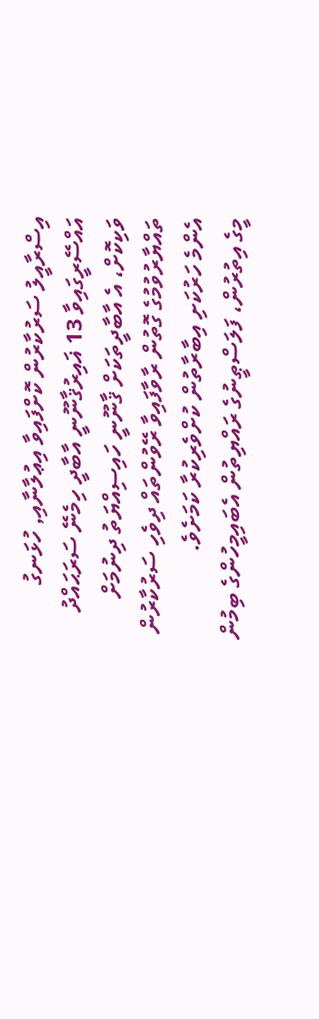އިސްރާއީލު ސަރުކާރުން ކޮށްފައިވާ އިޢުލާނާއި, ހުޅަނގު އައްސޭރީގައިވާ 13 ޣައިރުޤާނޫނީ އާބާދީ ހިމެނޭ ސަރަޙައްދު ވަކިކޮށް، އެ އާބާދީތަކަށް ޤާނޫނީ ހައިސިއްޔަތު ދިނުމަށް ތައްޔާރުވުމުގެ ގޮތުން ރާވާފައިވާ ރޭވުންތައް ދިވެހި ސަރުކާރުން އެންމެ ހަރުކަށި އިބާރާތުން ކުށްވެރިކުރާ ކަމަށެވެ.
މީގެ އިތުރުން، ފަލަސްޠީނުގެ ރައްޔިތުން އެބައިމީހުންގެ ބިމުން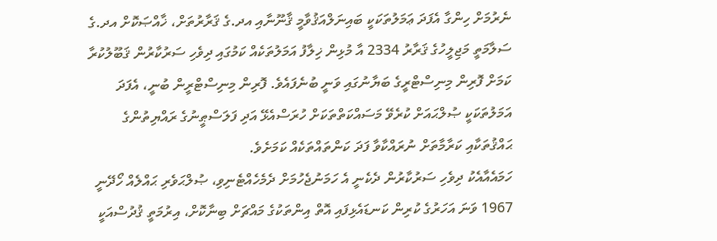ނެރުމަށް ހިންގާ އެފަދަ ޢަމަލުތަކަކީ ބައިނަލްއަޤުވާމީ ޤާނޫނާއި އދ.ގެ ޤަރާރުތަށް، ޚާއްޞަކޮށް އދ.ގެ ސަލާމަތީ މަޖިލީހުގެ ޤަރާރު 2334 އާ މުޅިން ޚިލާފު އަމަލުތަކެއް ކަމުގައި ދިވެހި ސަރުކާރުން ޤަބޫލުކުރާ ކަމަށް ފޮރިން މިނިސްޓްރީގެ ބަޔާނުގައި ވަނީ ބުނެފައެވެ. ފޮރިން މިނިސްޓްރީން ބުނީ، އެފަދަ އަމަލުތަކަކީ ޞުލްޙައަށް ކުރެވޭ މަސައްކަތްތަކަށް ހުރަސްއެޅޭ އަދި ފަލަސްޠީނުގެ ރައްޔިތުންގެ ޙައްޤުތަކާއި ކަރާމާތަށް ނުރައްކާވާ ފަދަ ކަންތައްތަކެއް ކަމަށެވެ.
ހަމައެއާއެކު ދިވެހި ސަރުކާރުން ދެކެނީ އެ ހަމަނުޖެހުމަށް ދެމެހެއްޓެނިވި، ޞުލްޙަވެރި ޙައްލެއް ހޯދޭނީ 1967 ވަނަ އަހަރުގެ ކުރިން ކަނޑައެޅިފައި އޮތް އިންތަކުގެ މައްޗަށް ބިނާކޮށް، އިރުމަތީ ޤުދުސްއަކީ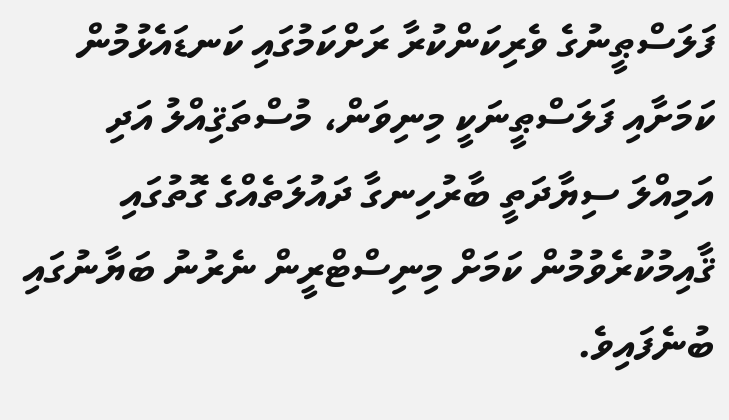ފަލަސްޠީނުގެ ވެރިކަންކުރާ ރަށްކަމުގައި ކަނޑައެޅުމުން ކަމަށާއި ފަލަސްޠީނަކީ މިނިވަން، މުސްތަޤިއްލު އަދި އަމިއްލަ ސިޔާދަތީ ބާރުހިނގާ ދައުލަތެއްގެ ގޮތުގައި ޤާއިމުކުރެވުމުން ކަމަށް މިނިސްޓްރީން ނެރުނު ބަޔާނުގައި ބުނެފައިވެ.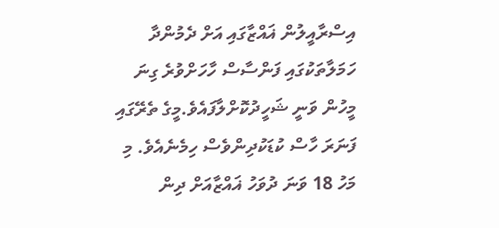އިސްރާއީލުން ޣައްޒާގައި އަށް ދެމުންދާ ހަމަލާތަކުގައި ފަންސާސް ހާހަށްވުރެ ގިނަ މީހުން ވަނީ ޝަހީދުކޮށްލާފައެވެ.މީގެ ތެރޭގައި ފަނަރަ ހާސް ކުޑަކުދިންވެސް ހިމެނެއެވެ. މި މަހު 18 ވަނަ ދުވަހު ޣައްޒާއަށް ދިން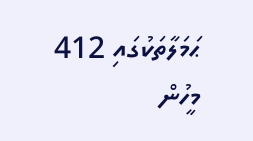ޙަމަލާތަކުގައި 412 މީހުން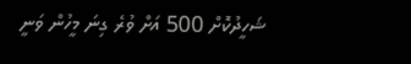ޝަހީދުކޮށް 500 އަށް ވުރެ ގިނަ މީހުން ވަނީ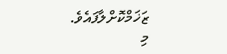ޒަޚަމްކޮށްލާފައެވެ.
މި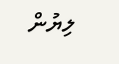ލިޔުން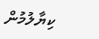ކިޔާލުމުން